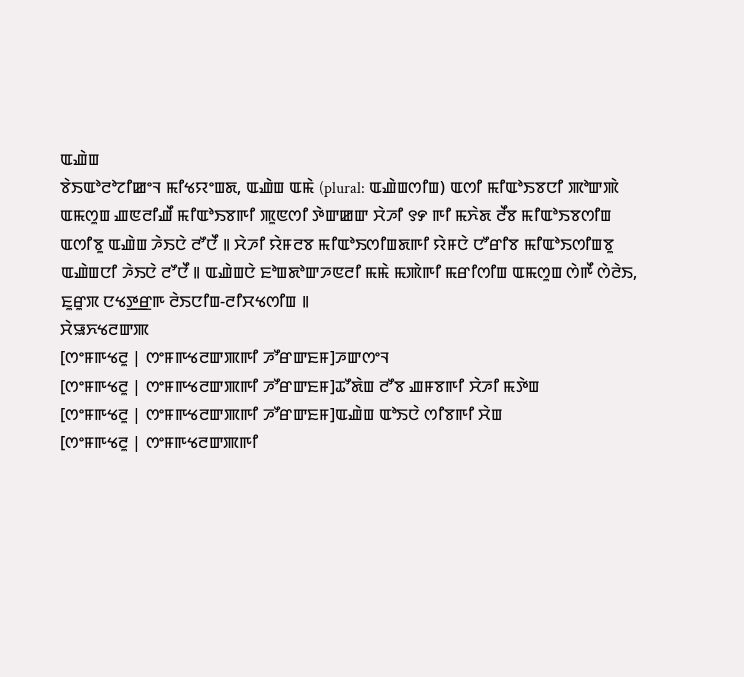ꯑꯉꯥꯡ
ꯕꯥꯏꯑꯣꯂꯣꯖꯤꯀꯦꯜ ꯃꯤꯠꯌꯦꯡꯗ, ꯑꯉꯥꯡ ꯑꯃꯥ (plural: ꯑꯉꯥꯡꯁꯤꯡ) ꯑꯁꯤ ꯃꯤꯑꯣꯏꯕꯅꯤ ꯄꯣꯛꯄꯥ ꯑꯃꯁꯨꯡ ꯉꯟꯂꯤꯉꯩ ꯃꯤꯑꯣꯏꯕꯒꯤ ꯄꯨꯟꯁꯤ ꯇꯥꯛꯀꯛ ꯆꯥꯍꯤ ꯱꯸ ꯒꯤ ꯃꯈꯥꯗ ꯂꯩꯕ ꯃꯤꯑꯣꯏꯕꯁꯤꯡ ꯑꯁꯤꯕꯨ ꯑꯉꯥꯡ ꯍꯥꯏꯅꯥ ꯂꯧꯅꯩ ꯫ ꯆꯥꯍꯤ ꯌꯥꯝꯂꯕ ꯃꯤꯑꯣꯏꯁꯤꯡꯗꯒꯤ ꯌꯥꯝꯅꯥ ꯅꯧꯔꯤꯕ ꯃꯤꯑꯣꯏꯁꯤꯡꯕꯨ ꯑꯉꯥꯡꯅꯤ ꯍꯥꯏꯅꯥ ꯂꯧꯅꯩ ꯫ ꯑꯉꯥꯡꯅꯥ ꯐꯣꯡꯗꯣꯛꯍꯟꯂꯤ ꯃꯃꯥ ꯃꯄꯥꯒꯤ ꯃꯔꯤꯁꯤꯡ ꯑꯃꯁꯨꯡ ꯁꯥꯒꯩ ꯁꯥꯂꯥꯏ, ꯐꯨꯔꯨꯞ ꯅꯠꯇ꯭ꯔꯒ ꯂꯥꯏꯅꯤꯡ-ꯂꯤꯆꯠꯁꯤꯡ ꯫
ꯆꯥꯎꯈꯠꯂꯛꯄ
[ꯁꯦꯝꯒꯠꯂꯨ | ꯁꯦꯝꯒꯠꯂꯛꯄꯒꯤ ꯍꯧꯔꯛꯐꯝ]ꯍꯛꯁꯦꯜ
[ꯁꯦꯝꯒꯠꯂꯨ | ꯁꯦꯝꯒꯠꯂꯛꯄꯒꯤ ꯍꯧꯔꯛꯐꯝ]ꯊꯧꯗꯥꯡ ꯂꯧꯕ ꯉꯝꯕꯒꯤ ꯆꯥꯍꯤ ꯃꯇꯥꯡ
[ꯁꯦꯝꯒꯠꯂꯨ | ꯁꯦꯝꯒꯠꯂꯛꯄꯒꯤ ꯍꯧꯔꯛꯐꯝ]ꯑꯉꯥꯡ ꯑꯣꯏꯅꯥ ꯁꯤꯕꯒꯤ ꯆꯥꯡ
[ꯁꯦꯝꯒꯠꯂꯨ | ꯁꯦꯝꯒꯠꯂꯛꯄꯒꯤ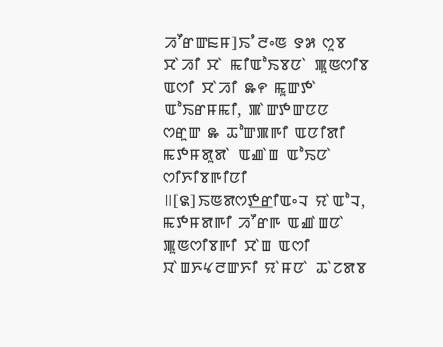ꯍꯧꯔꯛꯐꯝ]ꯏꯪꯂꯦꯟ ꯱꯷ ꯁꯨꯕ ꯆꯥꯍꯤ ꯆꯥ ꯃꯤꯑꯣꯏꯕꯅꯥ ꯄꯨꯟꯁꯤꯕ ꯑꯁꯤ ꯆꯥꯍꯤ ꯳꯵ ꯃꯨꯛꯇꯥ ꯑꯣꯏꯔꯝꯃꯤ, ꯄꯥꯛꯇꯛꯅꯅ ꯁꯔꯨꯛ ꯳ ꯊꯣꯛꯄꯒꯤ ꯑꯅꯤꯗꯤ ꯃꯇꯝꯗꯨꯗꯥ ꯑꯉꯥꯡ ꯑꯣꯏꯅꯥ ꯁꯤꯈꯤꯕꯒꯤꯅꯤ ꯫[꯲]ꯏꯟꯗꯁꯇ꯭ꯔꯤꯑꯦꯜ ꯌꯥꯑꯣꯜ, ꯃꯇꯝꯗꯒꯤ ꯍꯧꯔꯒ ꯑꯉꯥꯡꯅꯥ ꯄꯨꯟꯁꯤꯕꯒꯤ ꯆꯥꯡ ꯑꯁꯤ ꯋꯥꯡꯈꯠꯂꯛꯈꯤ ꯌꯥꯝꯅꯥ ꯊꯥꯖꯗꯕ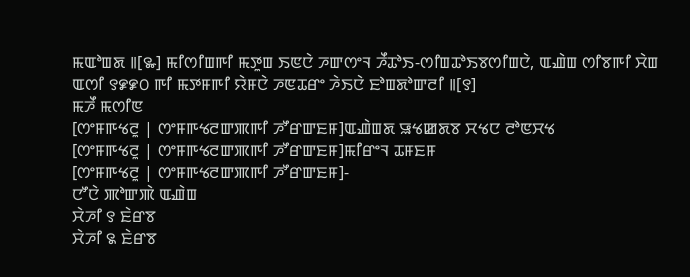ꯃꯑꯣꯡꯗ ꯫[꯳] ꯃꯤꯁꯤꯡꯒꯤ ꯃꯇꯨꯡ ꯏꯟꯅꯥ ꯍꯛꯁꯦꯜ ꯍꯩꯊꯣꯏ-ꯁꯤꯡꯊꯣꯏꯕꯁꯤꯡꯅꯥ, ꯑꯉꯥꯡ ꯁꯤꯕꯒꯤ ꯆꯥꯡ ꯑꯁꯤ ꯱꯹꯹꯰ ꯒꯤ ꯃꯇꯝꯒꯤ ꯌꯥꯝꯅꯥ ꯍꯟꯊꯔꯦ ꯍꯥꯏꯅꯥ ꯐꯣꯡꯗꯣꯛꯂꯤ ꯫[꯱]
ꯃꯍꯩ ꯃꯁꯤꯟ
[ꯁꯦꯝꯒꯠꯂꯨ | ꯁꯦꯝꯒꯠꯂꯛꯄꯒꯤ ꯍꯧꯔꯛꯐꯝ]ꯑꯉꯥꯡꯗ ꯎꯠꯀꯗꯕ ꯆꯠꯅ ꯂꯣꯟꯆꯠ
[ꯁꯦꯝꯒꯠꯂꯨ | ꯁꯦꯝꯒꯠꯂꯛꯄꯒꯤ ꯍꯧꯔꯛꯐꯝ]ꯃꯤꯔꯦꯜ ꯊꯝꯐꯝ
[ꯁꯦꯝꯒꯠꯂꯨ | ꯁꯦꯝꯒꯠꯂꯛꯄꯒꯤ ꯍꯧꯔꯛꯐꯝ]-
ꯅꯧꯅꯥ ꯄꯣꯛꯄꯥ ꯑꯉꯥꯡ
ꯆꯥꯍꯤ ꯱ ꯐꯥꯔꯕ
ꯆꯥꯍꯤ ꯲ ꯐꯥꯔꯕ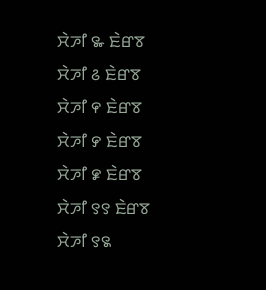ꯆꯥꯍꯤ ꯳ ꯐꯥꯔꯕ
ꯆꯥꯍꯤ ꯴ ꯐꯥꯔꯕ
ꯆꯥꯍꯤ ꯵ ꯐꯥꯔꯕ
ꯆꯥꯍꯤ ꯸ ꯐꯥꯔꯕ
ꯆꯥꯍꯤ ꯹ ꯐꯥꯔꯕ
ꯆꯥꯍꯤ ꯱꯱ ꯐꯥꯔꯕ
ꯆꯥꯍꯤ ꯱꯲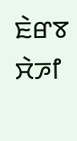ꯐꯥꯔꯕ
ꯆꯥꯍꯤ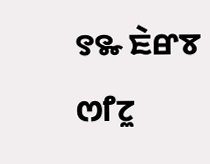꯱꯳ ꯐꯥꯔꯕ
ꯁꯤꯖꯨ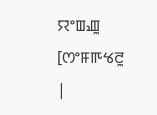ꯌꯦꯡꯉꯨ
[ꯁꯦꯝꯒꯠꯂꯨ |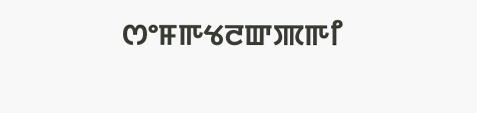ꯁꯦꯝꯒꯠꯂꯛꯄꯒꯤ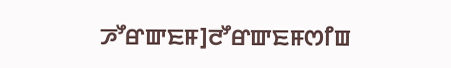ꯍꯧꯔꯛꯐꯝ]ꯂꯧꯔꯛꯐꯝꯁꯤꯡ